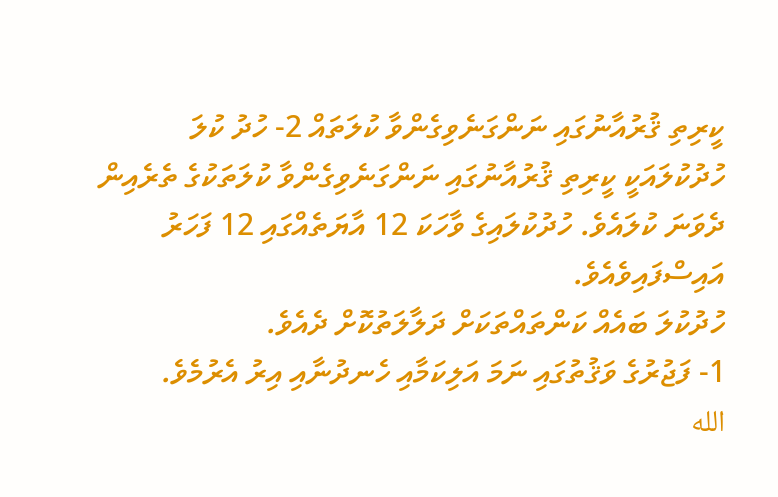ކީރިތި ޤުރުއާނުގައި ނަންގަނެވިގެންވާ ކުލަތައް 2- ހުދު ކުލަ
ހުދުކުލައަކީ ކީރިތި ޤުރުއާނުގައި ނަންގަނެވިގެންވާ ކުލަތަކުގެ ތެރެއިން ދެވަނަ ކުލައެވެ. ހުދުކުލައިގެ ވާހަކަ 12 އާޔަތެއްގައި 12 ފަހަރު އައިސްފައިވެއެވެ.
ހުދުކުލަ ބައެއް ކަންތައްތަކަށް ދަލާލަތުކޮށް ދެއެވެ.
1- ފަޖުރުގެ ވަޤުތުގައި ނަމަ އަލިކަމާއި ހެނދުނާއި އިރު އެރުމެވެ.
الله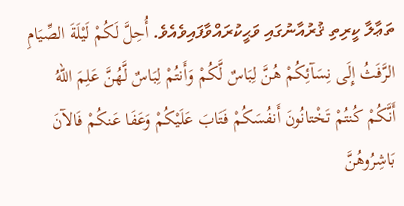ތަޢާލާ ކީރިތި ޤުރުއާނުގައި ވަޙީކުރައްވާފައިވެއެވެ. أُحِلَّ لَكُمْ لَيْلَةَ الصِّيَامِ الرَّفَثُ إِلَى نِسَآئِكُمْ هُنَّ لِبَاسٌ لَّكُمْ وَأَنتُمْ لِبَاسٌ لَّهُنَّ عَلِمَ اللّهُ أَنَّكُمْ كُنتُمْ تَخْتانُونَ أَنفُسَكُمْ فَتَابَ عَلَيْكُمْ وَعَفَا عَنكُمْ فَالآنَ بَاشِرُوهُنَّ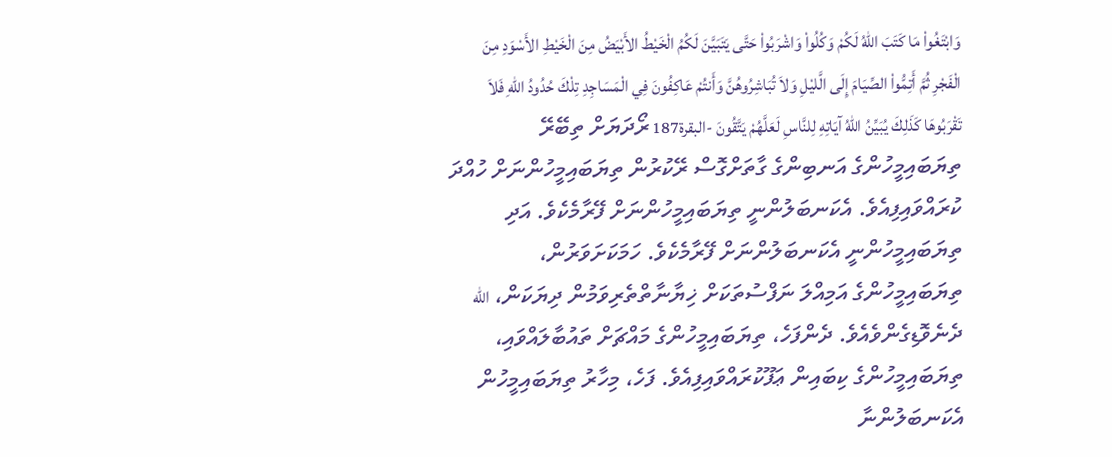وَابْتَغُواْ مَا كَتَبَ اللّهُ لَكُمْ وَكُلُواْ وَاشْرَبُواْ حَتَّى يَتَبَيَّنَ لَكُمُ الْخَيْطُ الأَبْيَضُ مِنَ الْخَيْطِ الأَسْوَدِ مِنَ الْفَجْرِ ثُمَّ أَتِمُّواْ الصِّيَامَ إِلَى الَّليْلِ وَلاَ تُبَاشِرُوهُنَّ وَأَنتُمْ عَاكِفُونَ فِي الْمَسَاجِدِ تِلْكَ حُدُودُ اللّهِ فَلاَ تَقْرَبُوهَا كَذَلِكَ يُبَيِّنُ اللّهُ آيَاتِهِ لِلنَّاسِ لَعَلَّهُمْ يَتَّقُونَ -البقرة187 ރޯދަޔަށް ތިބޭރޭ ތިޔަބައިމީހުންގެ އަނބިންގެ ގާތަށްގޮސް ރޭކުރުން ތިޔަބައިމީހުންނަށް ހުއްދަ ކުރައްވައިފިއެވެ. އެކަނބަލުންނީ ތިޔަބައިމީހުންނަށް ފޭރާމެކެވެ. އަދި ތިޔަބައިމީހުންނީ އެކަނބަލުންނަށް ފޭރާމެކެވެ. ހަމަކަށަވަރުން، ތިޔަބައިމީހުންގެ އަމިއްލަ ނަފްސުތަކަށް ޚިޔާނާތްތެރިވަމުން ދިޔަކަން، الله ދެނެވޮޑިގެންވެއެވެ. ދެންފަހެ، ތިޔަބައިމީހުންގެ މައްޗަށް ތައުބާލައްވައި، ތިޔަބައިމީހުންގެ ކިބައިން ޢަފޫކުރައްވައިފިއެވެ. ފަހެ، މިހާރު ތިޔަބައިމީހުން އެކަނބަލުންނާ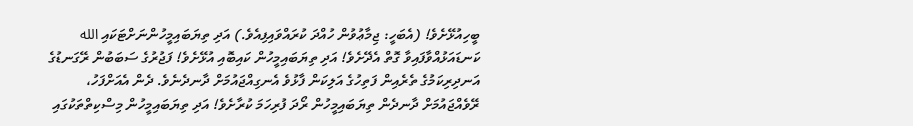ބީހިއުޅޭށެވެ! (އެބަހީ: ޖިމާޢުވުން ހުއްދަ ކުރައްވައިފިއެވެ.) އަދި ތިޔަބައިމީހުންނަށްޓަކައި الله ކަނޑައަޅުއްވާފައިވާ ގޮތް އެދޭށެވެ! އަދި ތިޔަބައިމީހުން ކައިބޮއި އުޅޭށެވެ! ފަޖުރުގެ ސަބަބުން ރޭގަނޑުގެ އަނދިރިކަމުގެ ތެރެއިން ފަތިހުގެ އަލިކަން ފާޅުވެ އެނގިއްޖައުމަށް ދާނދެނެވެ. ދެން އެއަށްފަހު، ރޭވެއްޖައުމަށް ދާނދެން ތިޔަބައިމީހުން ރޯދަ ފުރިހަމަ ކުރާށެވެ! އަދި ތިޔަބައިމީހުން މިސްކިތްތަކުގައި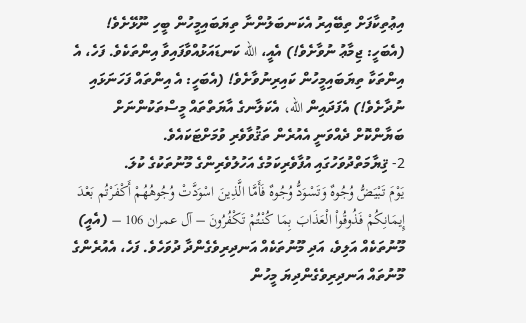އިޢުތިކާފަށް ތިބޭއިރު އެކަނބަލުންނާ ތިޔަބައިމީހުން ބީހި ނޫޅޭށެވެ! (އެބަހީ: ޖިމާޢު ނުވާށެވެ!) އެއީ، الله ކަނޑައަޅުއްވާފައިވާ އިންތަކެވެ. ފަހެ، އެ އިންތަކާ ތިޔަބައިމީހުން ކައިރިނުވާށެވެ! (އެބަހީ: އެ އިންތައް ފަހަނަޅައި ނުދާށެވެ!) އެފަދައިން الله، އެކަލާނގެ އާޔަތްތައް މީސްތަކުންނަށް ބަޔާންކޮށް ދެއްވަނީ އެއުރެން ތަޤުވާވެރި ވުމަށްޓަކައެވެ.
2- ޤިޔާމަތްދުވަހުގައި އުފާވެރިކަމުގެ އަހުލުވެރިންގެ މޫނުތަކުގެ ކުލަ.
يَوْمَ تَبْيَضُّ وُجُوهٌ وَتَسْوَدُّ وُجُوهٌ فَأَمَّا الَّذِينَ اسْوَدَّتْ وُجُوهُهُمْ أَكْفَرْتُم بَعْدَ إِيمَانِكُمْ فَذُوقُواْ الْعَذَابَ بِمَا كُنْتُمْ تَكْفُرُونَ – آل عمران 106 – (އެއީ) މޫނުތަކެއް އަލިވެ، އަދި މޫނުތަކެއް އަނދިރިވެގެންދާ ދުވަހެވެ. ފަހެ، އެއުރެންގެ މޫނުތައް އަނދިރިވެގެންދިޔަ މީހުން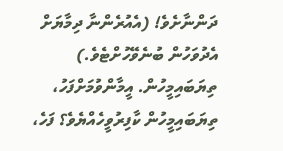ދަންނާށެވެ! (އެއުރެންނާ ދިމާޔަށް އެދުވަހުން ބުނެވޭހުށްޓެވެ.) ތިޔަބައިމީހުން. އީމާންވުމަށްފަހު، ތިޔަބައިމީހުން ކާފިރުވީހެއްޔެވެ؟ ފަހެ،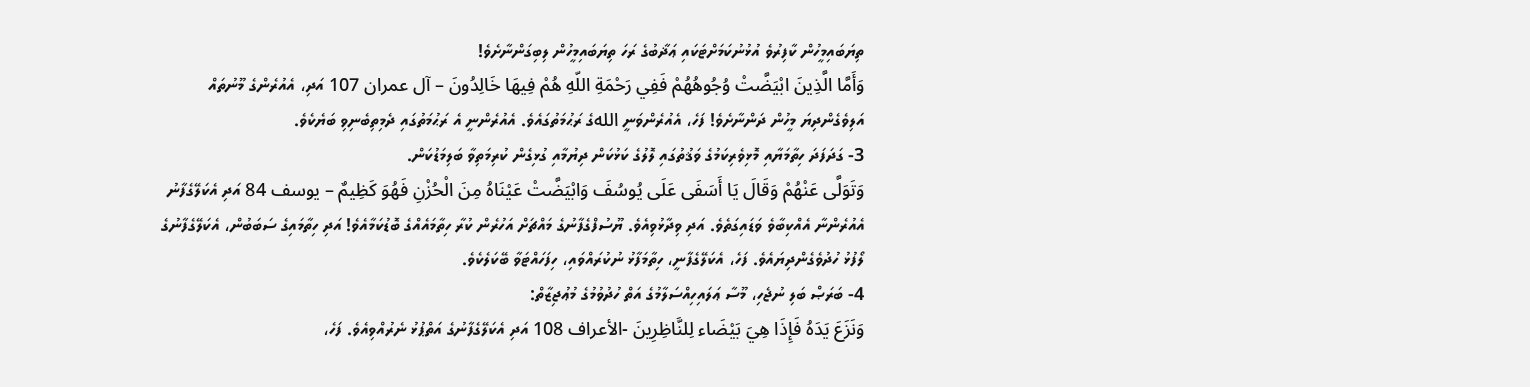ތިޔަބައިމީހުން ކާފިރުވެ އުޅުނުކަމަށްޓަކައި ޢަޛާބުގެ ރަހަ ތިޔަބައިމީހުން ލިބިގަންނާށެވެ!
وَأَمَّا الَّذِينَ ابْيَضَّتْ وُجُوهُهُمْ فَفِي رَحْمَةِ اللّهِ هُمْ فِيهَا خَالِدُونَ – آل عمران 107 އަދި، އެއުރެންގެ މޫނުތައް އަލިވެގެންދިޔަ މީހުން ދަންނާށެވެ! ފަހެ، އެއުރެންވަނީ اللهގެ ރަޙުމަތުގައެވެ. އެއުރެންނީ އެ ރަޙުމަތުގައި ދެމިތިބެނިވި ބަޔެކެވެ.
3- ގަދަފަދަ ހިތާމަޔާއި މޮޅިވެރިކަމުގެ ވަޤުތުގައި ލޮލުގެ ކަޅުކަން ދިޔުމާއި ގުޅިގެން ކުރިމަތިވާ ބަލިމަޑުކަން.
وَتَوَلَّى عَنْهُمْ وَقَالَ يَا أَسَفَى عَلَى يُوسُفَ وَابْيَضَّتْ عَيْنَاهُ مِنَ الْحُزْنِ فَهُوَ كَظِيمٌ – يوسف 84 އަދި އެކަލޭގެފާނު އެއުރެންނާ އެއްކިބާވެ ވަޑައިގަތެވެ. އަދި ވިދާޅުވިއެވެ. ޔޫސުފްގެފާނުގެ މައްޗަށް އަހުރެން ކުރާ ހިތާމައެއްގެ ބޮޑުކަމާއެވެ! އަދި ހިތާމައިގެ ސަބަބުން، އެކަލޭގެފާނުގެ ލޯފުޅު ހުދުވެގެންދިޔައެވެ. ފަހެ، އެކަލޭގެފާނީ، ހިތާމަފާޅު ނުކުރައްވައި، ހިފަހައްޓަވާ ބޭކަލެކެވެ.
4- ބަރަޞް ބަލި ނުޖެހި، މޫސާ ޢަލައިހިއްސަލާމުގެ އަތް ހުދުވުމުގެ މުޢުޖިޒާތް:
وَنَزَعَ يَدَهُ فَإِذَا هِيَ بَيْضَاء لِلنَّاظِرِينَ -الأعراف 108 އަދި އެކަލޭގެފާނުގެ އަތްޕުޅު ނެރުއްވިއެވެ. ފަހެ،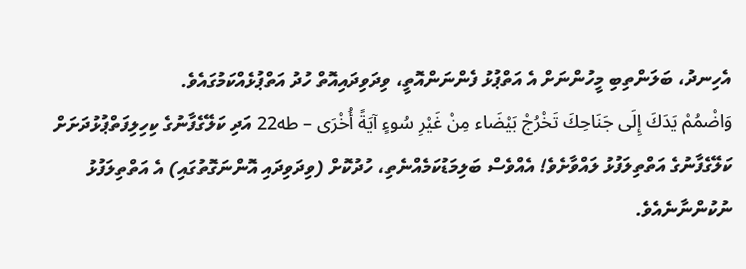އެހިނދު، ބަލަންތިބި މީހުންނަށް އެ އަތްޕުޅު ފެންނަންއޮތީ، ވިދަވިދައިއޮތް ހުދު އަތްޕުޅެއްކަމުގައެވެ.
وَاضْمُمْ يَدَكَ إِلَى جَنَاحِكَ تَخْرُجْ بَيْضَاء مِنْ غَيْرِ سُوءٍ آيَةً أُخْرَى – طه22 އަދި ކަލޭގެފާނުގެ ކިހިލިފަތްޕުޅުދަށަށް ކަލޭގެފާނުގެ އަތްތިލަފުޅު ލައްވާށެވެ! އެއްވެސް ބަލިމަޑުކަމެއްނެތި، ހުދުކޮށް (ވިދަވިދައި އޮންނަގޮތުގައި) އެ އަތްތިލަފުޅު ނުކުންނާނެއެވެ.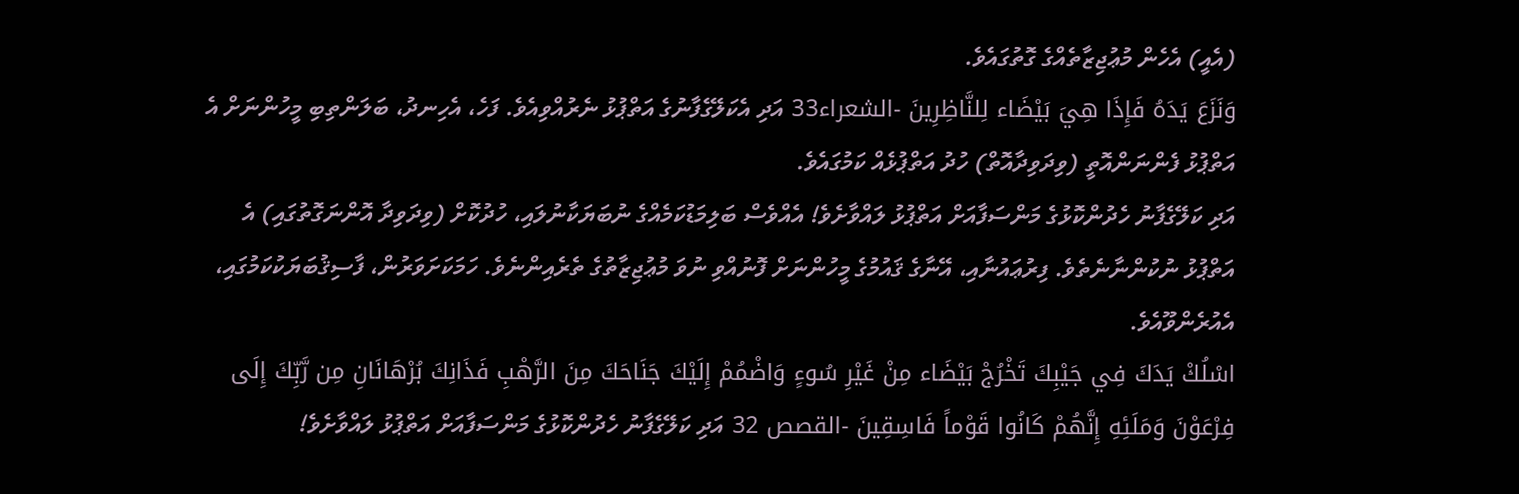(އެއީ) އެހެން މުޢުޖިޒާތެއްގެ ގޮތުގައެވެ.
وَنَزَعَ يَدَهُ فَإِذَا هِيَ بَيْضَاء لِلنَّاظِرِينَ -الشعراء33 އަދި އެކަލޭގެފާނުގެ އަތްޕުޅު ނެރުއްވިއެވެ. ފަހެ، އެހިނދު، ބަލަންތިބި މީހުންނަށް އެ އަތްޕުޅު ފެންނަންއޮތީ (ވިދަވިދާއޮތް) ހުދު އަތްޕުޅެއް ކަމުގައެވެ.
އަދި ކަލޭގެފާނު ހެދުންކޮޅުގެ މަންސަފާއަށް އަތްޕުޅު ލައްވާށެވެ! އެއްވެސް ބަލިމަޑުކަމެއްގެ ނުބަޔަކާނުލައި، ހުދުކޮށް (ވިދަވިދާ އޮންނަގޮތުގައި) އެ އަތްޕުޅު ނުކުންނާނެތެވެ. ފިރުޢައުނާއި، އޭނާގެ ޤައުމުގެ މީހުންނަށް ފޮނުއްވި ނުވަ މުޢުޖިޒާތުގެ ތެރެއިންނެވެ. ހަމަކަށަވަރުން، ފާސިޤުބަޔަކުކަމުގައި، އެއުރެންވޫއެވެ.
اسْلُكْ يَدَكَ فِي جَيْبِكَ تَخْرُجْ بَيْضَاء مِنْ غَيْرِ سُوءٍ وَاضْمُمْ إِلَيْكَ جَنَاحَكَ مِنَ الرَّهْبِ فَذَانِكَ بُرْهَانَانِ مِن رَّبِّكَ إِلَى فِرْعَوْنَ وَمَلَئِهِ إِنَّهُمْ كَانُوا قَوْماً فَاسِقِينَ -القصص 32 އަދި ކަލޭގެފާނު ހެދުންކޮޅުގެ މަންސަފާއަށް އަތްޕުޅު ލައްވާށެވެ!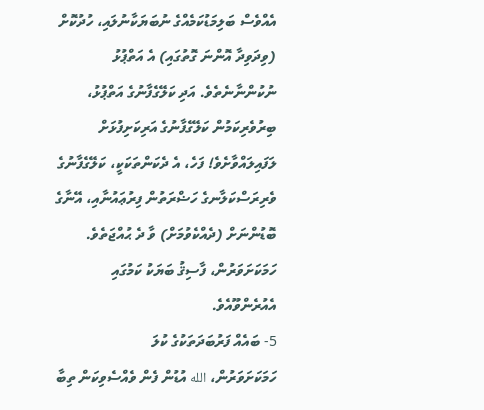އެއްވެސް ބަލިމަޑުކަމެއްގެ ނުބަޔަކާނުލައި، ހުދުކޮށް (ވިދަވިދާ އޮންނަ ގޮތުގައި) އެ އަތްޕުޅު ނުކުންނާނެތެވެ. އަދި ކަލޭގެފާނުގެ އަތްޕުޅު، ބިރުވެރިކަމުން ކަލޭގެފާނުގެ އަރިކަށިފުޅަށް ލަފައިލައްވާށެވެ! ފަހެ، އެ ދެކަންތަކަކީ، ކަލޭގެފާނުގެ ވެރިރަސްކަލާނގެ ހަޟްރަތުން ފިރުޢައުނާއި، އޭނާގެ ބޮޑުންނަށް (ދެއްކެވުމަށް) ވާ ދެ ޙުއްޖަތެވެ. ހަމަކަށަވަރުން، ފާސިޤު ބަޔަކު ކަމުގައި އެއުރެންވޫއެވެ.
5- ބައެއް ފަރުބަދަތަކުގެ ކުލަ
ހަމަކަށަވަރުން، الله އުޑުން ފެން ވެއްސެވިކަން ތިބާ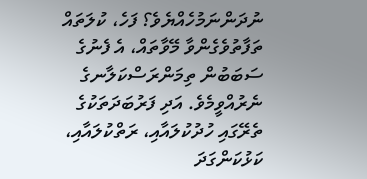ނުދަންނަމުހެއްޔެވެ؟ ފަހެ، ކުލަތައް ތަފާތުވެގެންވާ މޭވާތައް، އެ ފެނުގެ ސަބަބުން ތިމަންރަސްކަލާނގެ ނެރުއްވީމެވެ. އަދި ފަރުބަދަތަކުގެ ތެރޭގައި ހުދުކުލައާއި، ރަތްކުލައާއި، ކަޅުކަންގަދަ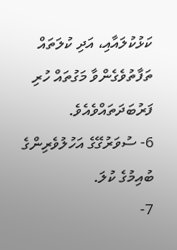ކަޅުކުލައާއި، އަދި ކުލަތައް ތަފާތުވެގެންވާ މަގުތައް ހުރި ފަރުބަދަތައްވެއެވެ.
6- ސުވަރުގޭގެ އަހުލުވެރިންގެ ބުއިމުގެ ކުލަ.
7-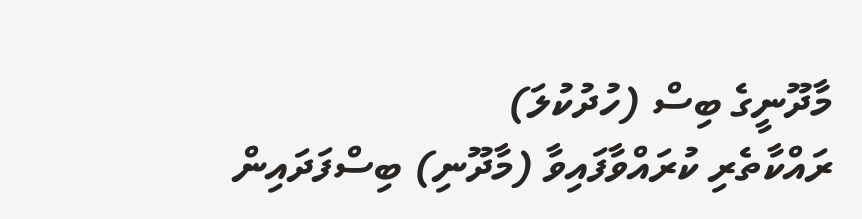މާދޫނީގެ ބިސް (ހުދުކުލަ)
ރައްކާތެރި ކުރައްވާފައިވާ (މާދޫނި) ބިސްފަދައިން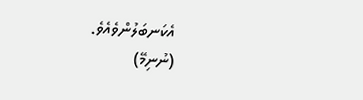އެކަނބަލުންވެއެވެ.
(ނުނިމޭ)